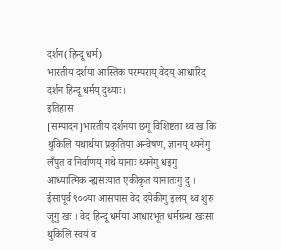दर्शन(हिन्दू धर्म)
भारतीय दर्शया आस्तिक परम्पराय् वेदय् आधारिद दर्शन हिन्दू धर्मय् दुथ्याः।
इतिहास
[सम्पादन]भारतीय दर्शनया छगू विशिष्टता थ्व ख कि थुकिलि यथार्थया प्रकृतिया अन्वेषण, ज्ञानय् थ्यनेगु लँपुत व निर्वाणय् गथे यानाः थ्यनेगु धइगु आध्यात्मिक न्ह्यसःयात एकीकृत यानातःगु दु । ईसापूर्व ९००या आसपास वेद दयेकीगु इलय् थ्व शुरु जूगु खः । वेद हिन्दू धर्मया आधारभूत धर्मग्रन्थ खःसा थुकिलि स्वयं व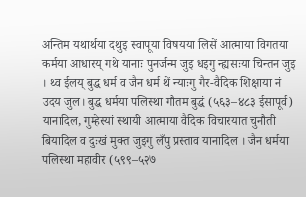अन्तिम यथार्थया दथुइ स्वापूया विषयया लिसें आत्माया विगतया कर्मया आधारय् गथे यानाः पुनर्जन्म जुइ धइगु न्ह्यसःया चिन्तन जुइ । थ्व ईलय् बुद्ध धर्म व जैन धर्म थें न्याःगु गैर-वैदिक शिक्षाया नं उदय जुल। बुद्ध धर्मया पलिस्था गौतम बुद्धं (५६३–४८३ ईसापूर्व) यानादिल, गुम्हेस्यां स्थायी आत्माया वैदिक विचारयात चुनौती बियादिल व दुःखं मुक्त जुइगु लँपु प्रस्ताव यानादिल । जैन धर्मया पलिस्था महावीर (५९९–५२७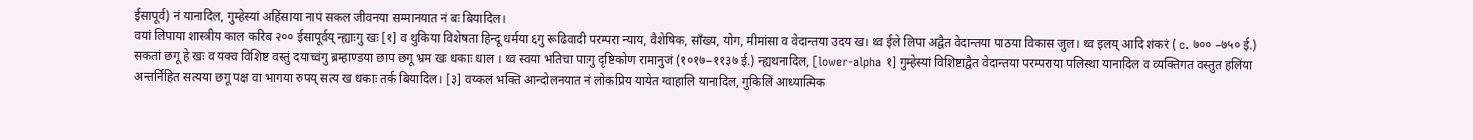ईसापूर्व) नं यानादिल, गुम्हेस्यां अहिंसाया नापं सकल जीवनया सम्मानयात नं बः बियादिल।
वयां लिपाया शास्त्रीय काल करिब २०० ईसापूर्वय् न्ह्याःगु खः [१] व थुकिया विशेषता हिन्दू धर्मया ६गु रूढिवादी परम्परा न्याय, वैशेषिक, साँख्य, योग, मीमांसा व वेदान्तया उदय ख। थ्व ईले लिपा अद्वैत वेदान्तया पाठया विकास जुल। थ्व इलय् आदि शंकरं ( c. ७०० –७५० ई.) सकतां छगू हे खः व यक्व विशिष्ट वस्तुं दयाच्वंगु ब्रम्हाण्डया छाप छगू भ्रम खः धकाः धाल । थ्व स्वया भतिचा पाःगु दृष्टिकोण रामानुजं (१०१७–११३७ ई.) न्ह्यथनादिल, [lower-alpha १] गुम्हेस्यां विशिष्टाद्वैत वेदान्तया परम्पराया पलिस्था यानादिल व व्यक्तिगत वस्तुत हलिंया अन्तर्निहित सत्यया छगू पक्ष वा भागया रुपय् सत्य ख धकाः तर्क बियादिल। [३] वय्कलं भक्ति आन्दोलनयात नं लोकप्रिय यायेत ग्वाहालि यानादिल, गुकिलिं आध्यात्मिक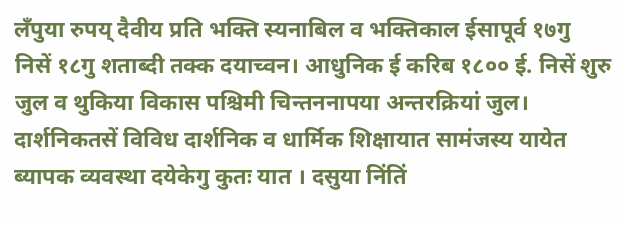लँपुया रुपय् दैवीय प्रति भक्ति स्यनाबिल व भक्तिकाल ईसापूर्व १७गु निसें १८गु शताब्दी तक्क दयाच्वन। आधुनिक ई करिब १८०० ई. निसें शुरु जुल व थुकिया विकास पश्चिमी चिन्तननापया अन्तरक्रियां जुल। दार्शनिकतसें विविध दार्शनिक व धार्मिक शिक्षायात सामंजस्य यायेत ब्यापक व्यवस्था दयेकेगु कुतः यात । दसुया निंतिं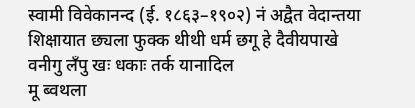स्वामी विवेकानन्द (ई. १८६३–१९०२) नं अद्वैत वेदान्तया शिक्षायात छ्यला फुक्क थीथी धर्म छगू हे दैवीयपाखे वनीगु लँपु खः धकाः तर्क यानादिल
मू ब्वथला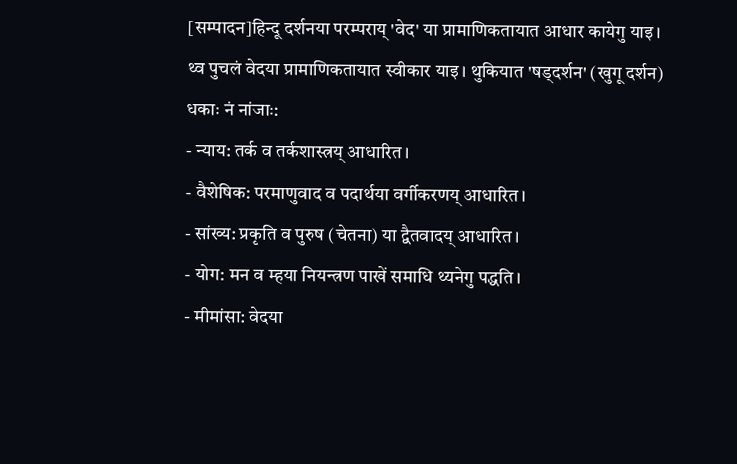[सम्पादन]हिन्दू दर्शनया परम्पराय् 'वेद' या प्रामाणिकतायात आधार कायेगु याइ। थ्व पुचलं वेदया प्रामाणिकतायात स्वीकार याइ। थुकियात 'षड्दर्शन' (खुगू दर्शन) धकाः नं नांजाः:
- न्याय: तर्क व तर्कशास्त्रय् आधारित।
- वैशेषिक: परमाणुवाद व पदार्थया वर्गीकरणय् आधारित।
- सांख्य: प्रकृति व पुरुष (चेतना) या द्वैतवादय् आधारित।
- योग: मन व म्हया नियन्त्रण पाखें समाधि थ्यनेगु पद्धति।
- मीमांसा: वेदया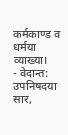कर्मकाण्ड व धर्मया व्याख्या।
- वेदान्त: उपनिषदया सार,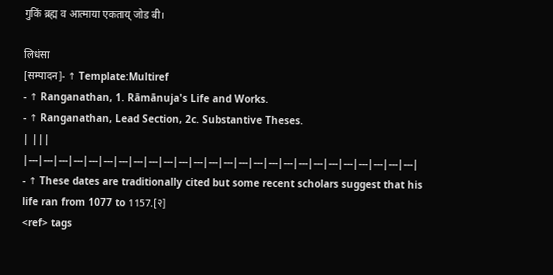गुकिं ब्रह्म व आत्माया एकताय् जोड बी।

लिधंसा
[सम्पादन]- ↑ Template:Multiref
- ↑ Ranganathan, 1. Rāmānuja's Life and Works.
- ↑ Ranganathan, Lead Section, 2c. Substantive Theses.
| |||
|---|---|---|---|---|---|---|---|---|---|---|---|---|---|---|---|---|---|---|---|---|---|---|---|---|---|
- ↑ These dates are traditionally cited but some recent scholars suggest that his life ran from 1077 to 1157.[२]
<ref> tags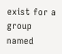exist for a group named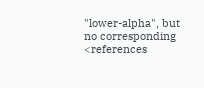"lower-alpha", but no corresponding <references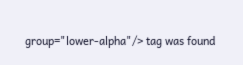group="lower-alpha"/> tag was found